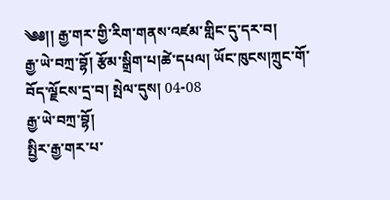༄༅།། རྒྱ་གར་གྱི་རིག་གནས་འཛམ་གླིང་དུ་དར་བ།
རྒྱ་ཡེ་བཀྲ་བྷོ། རྩོམ་སྒྲིག་པ།ཚེ་དཔལ། ཡོང་ཁུངས།ཀྲུང་གོ་བོད་ལྗོངས་དྲ་བ། སྤེལ་དུས། 04-08
རྒྱ་ཡེ་བཀྲ་བྷོ།
སྤྱིར་རྒྱ་གར་པ་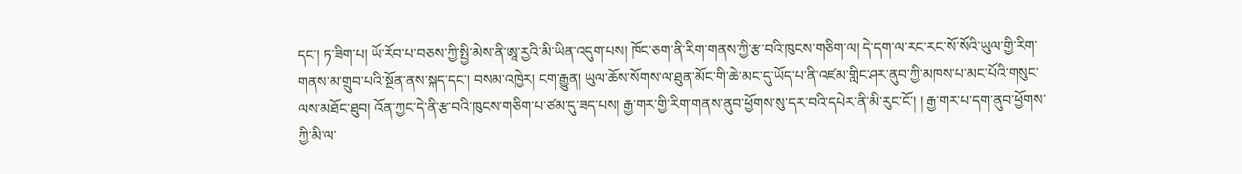དང་། ཏ་ཟིག་པ། ཡོ་རོབ་པ་བཅས་ཀྱི་སྤྱི་མེས་ནི་ཨཱ་རྱའི་མི་ཡིན་འདུག་པས། ཁོང་ཅག་ནི་རིག་གནས་ཀྱི་རྩ་བའི་ཁུངས་གཅིག་ལ། དེ་དག་ལ་རང་རང་སོ་སོའི་ཡུལ་གྱི་རིག་གནས་མ་གྲུབ་པའི་སྔོན་ནས་སྐད་དང་། བསམ་འཁྱེར། ངག་རྒྱུན། ཡུལ་ཆོས་སོགས་ལ་ཐུན་མོང་གི་ཆེ་མང་དུ་ཡོད་པ་ནི་འཛམ་གླིང་ཤར་ནུབ་ཀྱི་མཁས་པ་མང་པོའི་གསུང་ལས་མཐོང་ཐུབ། འོན་ཀྱང་དེ་ནི་རྩ་བའི་ཁུངས་གཅིག་པ་ཙམ་དུ་ཟད་པས། རྒྱ་གར་གྱི་རིག་གནས་ནུབ་ཕྱོགས་སུ་དར་བའི་དཔེར་ནི་མི་རུང་ངོ་། ། རྒྱ་གར་པ་དག་ནུབ་ཕྱོགས་ཀྱི་མི་ལ་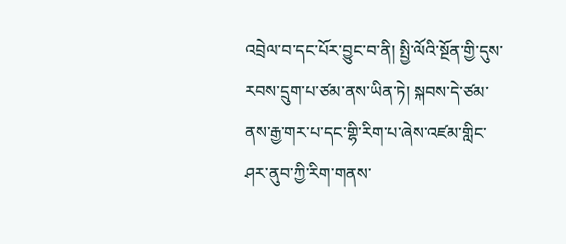འབྲེལ་བ་དང་པོར་བྱུང་བ་ནི། སྤྱི་ལོའི་སྔོན་གྱི་དུས་རབས་དྲུག་པ་ཙམ་ནས་ཡིན་ཏེ། སྐབས་དེ་ཙམ་ནས་རྒྱ་གར་པ་དང་གྷི་རིག་པ་ཞེས་འཛམ་གླིང་ཤར་ནུབ་ཀྱི་རིག་གནས་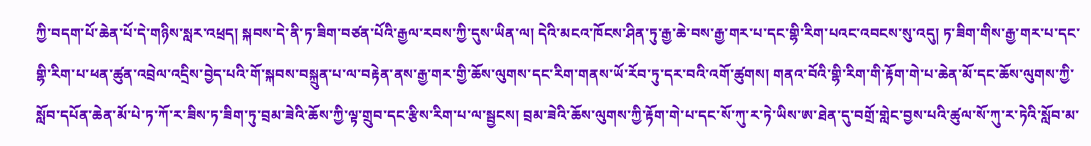ཀྱི་བདག་པོ་ཆེན་པོ་དེ་གཉིས་སླར་འཕྲད། སྐབས་དེ་ནི་ཏ་ཟིག་བཙན་པོའི་རྒྱལ་རབས་ཀྱི་དུས་ཡིན་ལ། དེའི་མངའ་ཁོངས་ཤིན་ཏུ་རྒྱ་ཆེ་བས་རྒྱ་གར་པ་དང་གྷི་རིག་པའང་འབངས་སུ་འདུ། ཏ་ཟིག་གིས་རྒྱ་གར་པ་དང་གྷི་རིག་པ་ཕན་ཚུན་འབྲེལ་འདྲིས་བྱེད་པའི་གོ་སྐབས་བསྐྲུན་པ་ལ་བརྟེན་ནས་རྒྱ་གར་གྱི་ཆོས་ལུགས་དང་རིག་གནས་ཡོ་རོབ་ཏུ་དར་བའི་འགོ་ཚུགས། གནའ་བོའི་གྷི་རིག་གི་རྟོག་གེ་པ་ཆེན་མོ་དང་ཆོས་ལུགས་ཀྱི་སློབ་དཔོན་ཆེན་མོ་པེ་ཏ་ཀོ་ར་ཟིས་ཏ་ཟིག་ཏུ་བྲམ་ཟེའི་ཆོས་ཀྱི་ལྟ་གྲུབ་དང་རྩིས་རིག་པ་ལ་སྦྱངས། བྲམ་ཟེའི་ཆོས་ལུགས་ཀྱི་རྟོག་གེ་པ་དང་སོ་ཀུ་ར་ཏེ་ཡིས་ཨ་ཐེན་དུ་བགྲོ་གླེང་བྱས་པའི་ཚུལ་སོ་ཀུ་ར་ཏེའི་སློབ་མ་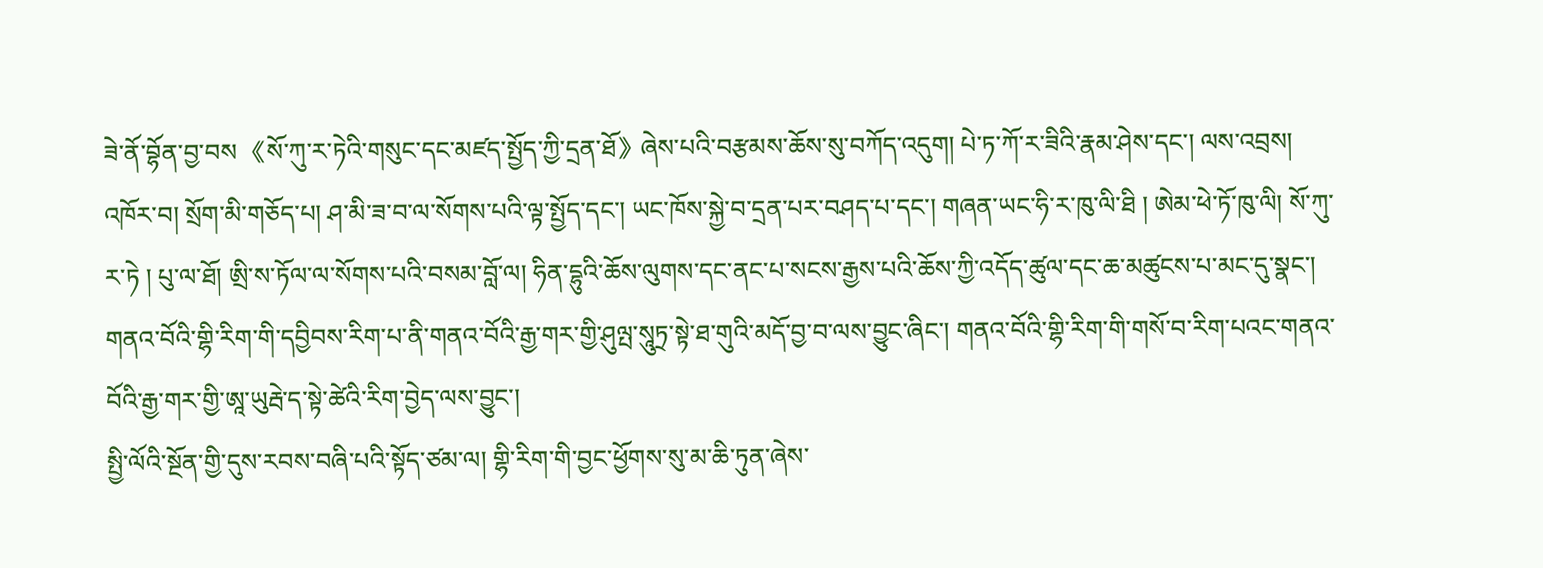ཟེ་ནོ་བྷོན་བྱ་བས 《སོ་ཀུ་ར་ཏེའི་གསུང་དང་མཛད་སྤྱོད་ཀྱི་དྲན་ཐོ》ཞེས་པའི་བརྩམས་ཆོས་སུ་བཀོད་འདུག། པེ་ཏ་ཀོ་ར་ཟིའི་རྣམ་ཤེས་དང་། ལས་འབྲས། འཁོར་བ། སྲོག་མི་གཅོད་པ། ཤ་མི་ཟ་བ་ལ་སོགས་པའི་ལྟ་སྤྱོད་དང་། ཡང་ཁོས་སྐྱེ་བ་དྲན་པར་བཤད་པ་དང་། གཞན་ཡང་ཧི་ར་ཁུ་ལི་ཐི ། ཨེམ་ཕེ་ཏོ་ཁུ་ལི། སོ་ཀུ་ར་ཏེ ། པུ་ལ་ཐོ། ཨྲི་ས་ཏོལ་ལ་སོགས་པའི་བསམ་བློ་ལ། ཧིན་དྷུའི་ཆོས་ལུགས་དང་ནང་པ་སངས་རྒྱས་པའི་ཆོས་ཀྱི་འདོད་ཚུལ་དང་ཆ་མཚུངས་པ་མང་དུ་སྣང་། གནའ་བོའི་གྷི་རིག་གི་དབྱིབས་རིག་པ་ནི་གནའ་བོའི་རྒྱ་གར་གྱི་ཤུལྤ་སཱུཏྲ་སྟེ་ཐ་གུའི་མདོ་བྱ་བ་ལས་བྱུང་ཞིང་། གནའ་བོའི་གྷི་རིག་གི་གསོ་བ་རིག་པའང་གནའ་བོའི་རྒྱ་གར་གྱི་ཨཱ་ཡུརྦེ་ད་སྟེ་ཚེའི་རིག་བྱེད་ལས་བྱུང་།
སྤྱི་ལོའི་སྔོན་གྱི་དུས་རབས་བཞི་པའི་སྟོད་ཙམ་ལ། གྷི་རིག་གི་བྱང་ཕྱོགས་སུ་མ་ཆི་ཏུན་ཞེས་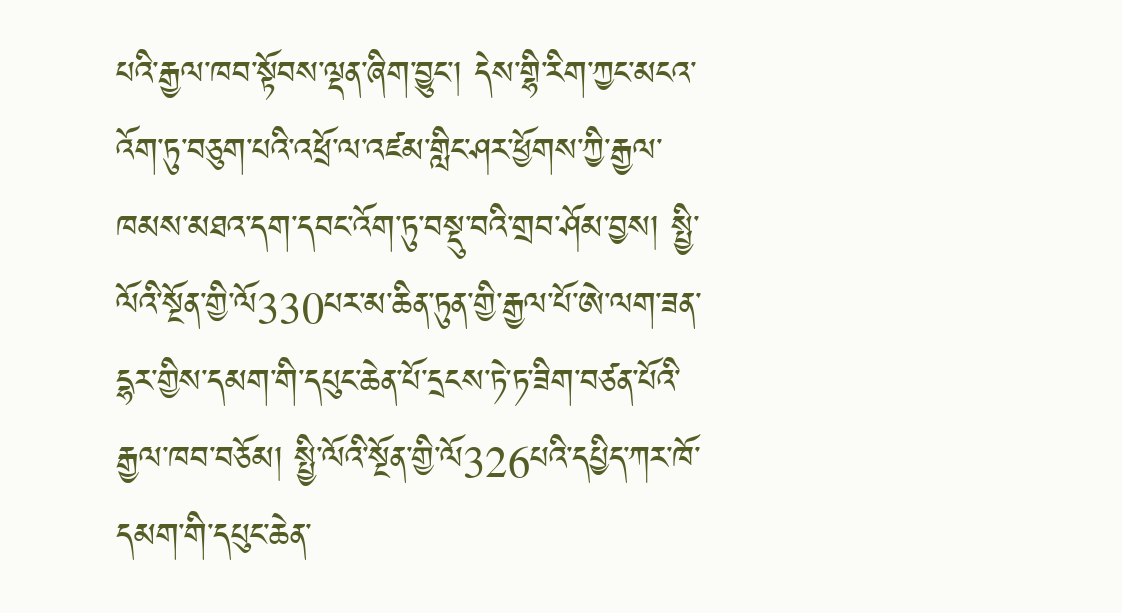པའི་རྒྱལ་ཁབ་སྟོབས་ལྡན་ཞིག་བྱུང་། དེས་གྷི་རིག་ཀྱང་མངའ་འོག་ཏུ་བཅུག་པའི་འཕྲོ་ལ་འཛམ་གླིང་ཤར་ཕྱོགས་ཀྱི་རྒྱལ་ཁམས་མཐའ་དག་དབང་འོག་ཏུ་བསྡུ་བའི་གྲབ་ཤོམ་བྱས། སྤྱི་ལོའི་སྔོན་གྱི་ལོ330པར་མ་ཆིན་ཏུན་གྱི་རྒྱལ་པོ་ཨེ་ལག་ཟན་དྷར་གྱིས་དམག་གི་དཔུང་ཆེན་པོ་དྲངས་ཏེ་ཏ་ཟིག་བཙན་པོའི་རྒྱལ་ཁབ་བཅོམ། སྤྱི་ལོའི་སྔོན་གྱི་ལོ326པའི་དཔྱིད་ཀར་ཁོ་དམག་གི་དཔུང་ཆེན་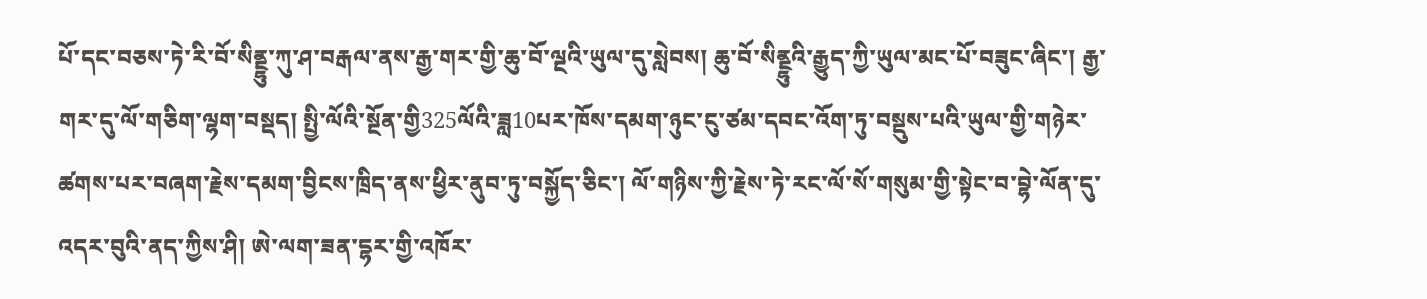པོ་དང་བཅས་ཏེ་རི་བོ་སིནྔྷུ་ཀུ་ཤ་བརྒལ་ནས་རྒྱ་གར་གྱི་ཆུ་བོ་ལྔའི་ཡུལ་དུ་སླེབས། ཆུ་བོ་སིནྔྷུའི་རྒྱུད་ཀྱི་ཡུལ་མང་པོ་བཟུང་ཞིང་། རྒྱ་གར་དུ་ལོ་གཅིག་ལྷག་བསྡད། སྤྱི་ལོའི་སྔོན་གྱི325ལོའི་ཟླ10པར་ཁོས་དམག་ཉུང་ངུ་ཙམ་དབང་འོག་ཏུ་བསྡུས་པའི་ཡུལ་གྱི་གཉེར་ཚགས་པར་བཞག་རྗེས་དམག་བྱིངས་ཁྲིད་ནས་ཕྱིར་ནུབ་ཏུ་བསྐྱོད་ཅིང་། ལོ་གཉིས་ཀྱི་རྗེས་ཏེ་རང་ལོ་སོ་གསུམ་གྱི་སྟེང་བ་བྷེ་ལོན་དུ་འདར་བུའི་ནད་ཀྱིས་ཤི། ཨེ་ལག་ཟན་དྷར་གྱི་འཁོར་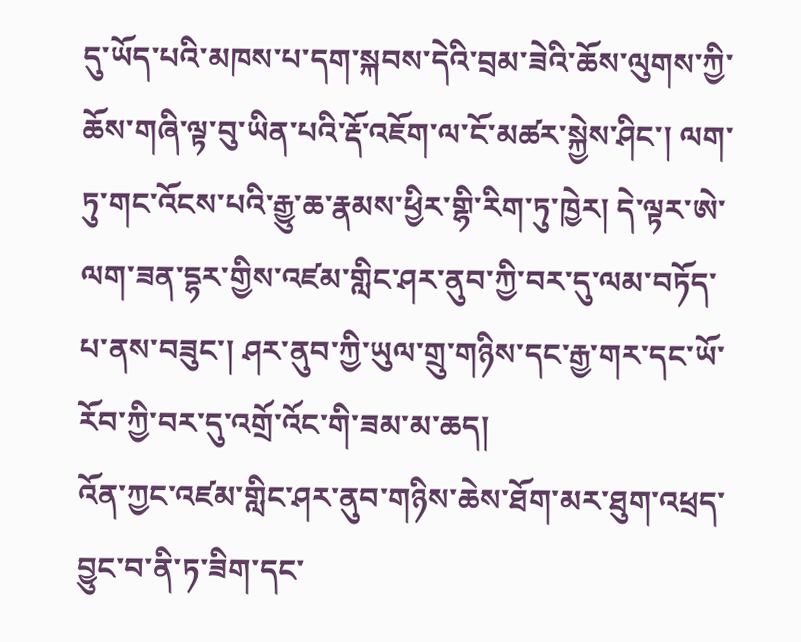དུ་ཡོད་པའི་མཁས་པ་དག་སྐབས་དེའི་བྲམ་ཟེའི་ཆོས་ལུགས་ཀྱི་ཆོས་གཞི་ལྟ་བུ་ཡིན་པའི་རྡོ་འཇོག་ལ་ངོ་མཚར་སྐྱེས་ཤིང་། ལག་ཏུ་གང་འོངས་པའི་རྒྱུ་ཆ་རྣམས་ཕྱིར་གྷི་རིག་ཏུ་ཁྱེར། དེ་ལྟར་ཨེ་ལག་ཟན་དྷར་གྱིས་འཛམ་གླིང་ཤར་ནུབ་ཀྱི་བར་དུ་ལམ་བཏོད་པ་ནས་བཟུང་། ཤར་ནུབ་ཀྱི་ཡུལ་གྲུ་གཉིས་དང་རྒྱ་གར་དང་ཡོ་རོབ་ཀྱི་བར་དུ་འགྲོ་འོང་གི་ཟམ་མ་ཆད།
འོན་ཀྱང་འཛམ་གླིང་ཤར་ནུབ་གཉིས་ཆེས་ཐོག་མར་ཐུག་འཕྲད་བྱུང་བ་ནི་ཏ་ཟིག་དང་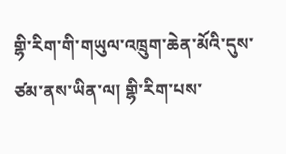གྷི་རིག་གི་གཡུལ་འཁྲུག་ཆེན་མོའི་དུས་ཙམ་ནས་ཡིན་ལ། གྷི་རིག་པས་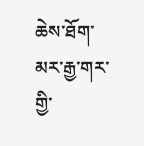ཆེས་ཐོག་མར་རྒྱ་གར་གྱི་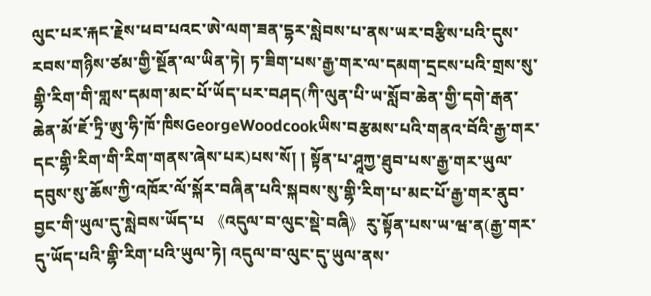ལུང་པར་རྐང་རྗེས་ཕབ་པའང་ཨེ་ལག་ཟན་དྷར་སླེབས་པ་ནས་ཡར་བརྩིས་པའི་དུས་རབས་གཉིས་ཙམ་གྱི་སྔོན་ལ་ཡིན་ཏེ། ཏ་ཟིག་པས་རྒྱ་གར་ལ་དམག་དྲངས་པའི་གྲས་སུ་གྷི་རིག་གི་གླས་དམག་མང་པོ་ཡོད་པར་བཤད(ཀི་ལུན་པི་ཡ་སློབ་ཆེན་གྱི་དགེ་རྒན་ཆེན་མོ་ཇོ་ཏྲི་ཨུ་ཧི་ཁོ་ཁིསGeorgeWoodcookཡིས་བརྩམས་པའི་གནའ་བོའི་རྒྱ་གར་དང་གྷི་རིག་གི་རིག་གནས་ཞེས་པར)པས་སོ། ། སྟོན་པ་ཤཱཀྱ་ཐུབ་པས་རྒྱ་གར་ཡུལ་དབུས་སུ་ཆོས་ཀྱི་འཁོར་ལོ་སྐོར་བཞིན་པའི་སྐབས་སུ་གྷི་རིག་པ་མང་པོ་རྒྱ་གར་ནུབ་བྱང་གི་ཡུལ་དུ་སླེབས་ཡོད་པ 《འདུལ་བ་ལུང་སྡེ་བཞི》རུ་སྟོན་པས་ཡ་ཝ་ན(རྒྱ་གར་དུ་ཡོད་པའི་གྷི་རིག་པའི་ཡུལ་ཏེ། འདུལ་བ་ལུང་དུ་ཡུལ་ནས་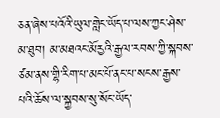ཅན་ཞེས་པའོའི་ཡུལ་གླེང་ཡོད་པ་ལས་ཀྱང་ཤེས་མ་ཐུབ། མ་མཐའང་མོརྱའི་རྒྱལ་རབས་ཀྱི་སྐབས་ཙམ་ནས་གྷི་རིག་པ་མང་པོ་ནང་པ་སངས་རྒྱས་པའི་ཆོས་ལ་སྐྱབས་སུ་སོང་ཡོད་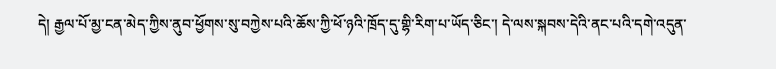དེ། རྒྱལ་པོ་མྱ་ངན་མེད་ཀྱིས་ནུབ་ཕྱོགས་སུ་བཀྱེས་པའི་ཆོས་ཀྱི་ཕོ་ཉའི་ཁྲོད་དུ་གྷི་རིག་པ་ཡོད་ཅིང་། དེ་ལས་སྐབས་དེའི་ནང་པའི་དགེ་འདུན་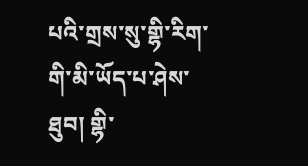པའི་གྲས་སུ་གྷི་རིག་གི་མི་ཡོད་པ་ཤེས་ཐུབ། གྷི་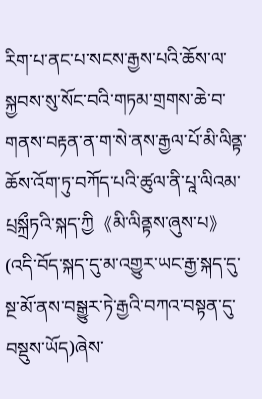རིག་པ་ནང་པ་སངས་རྒྱས་པའི་ཆོས་ལ་སྐྱབས་སུ་སོང་བའི་གཏམ་གྲགས་ཆེ་བ་གནས་བརྟན་ན་ག་སེ་ནས་རྒྱལ་པོ་མི་ལིནྟ་ཆོས་འོག་ཏུ་བཀོད་པའི་ཚུལ་ནི་པཱ་ལིའམ་པྲསྐྲྀཏའི་སྐད་ཀྱི《མི་ལིནྟས་ཞུས་པ》 (འདི་བོད་སྐད་དུ་མ་འགྱུར་ཡང་རྒྱ་སྐད་དུ་སྔ་མོ་ནས་བསྒྱུར་ཏེ་རྒྱའི་བཀའ་བསྟན་དུ་བསྡུས་ཡོད)ཞེས་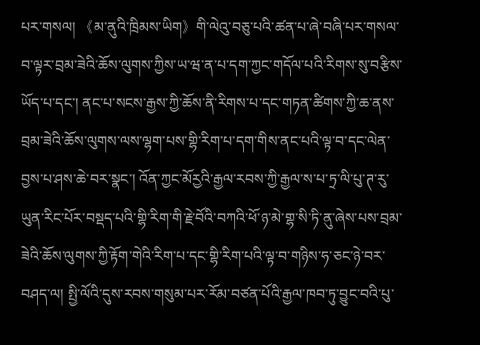པར་གསལ། 《མ་ནུའི་ཁྲིམས་ཡིག》གི་ལེའུ་བཅུ་པའི་ཚན་པ་ཞེ་བཞི་པར་གསལ་བ་ལྟར་བྲམ་ཟེའི་ཆོས་ལུགས་ཀྱིས་ཡ་ཝ་ན་པ་དག་ཀྱང་གདོལ་པའི་རིགས་སུ་བརྩིས་ཡོད་པ་དང་། ནང་པ་སངས་རྒྱས་ཀྱི་ཆོས་ནི་རིགས་པ་དང་གཏན་ཚིགས་ཀྱི་ཆ་ནས་བྲམ་ཟེའི་ཆོས་ལུགས་ལས་ལྷག་པས་གྷི་རིག་པ་དག་གིས་ནང་པའི་ལྟ་བ་དང་ལེན་བྱས་པ་ཤས་ཆེ་བར་སྣང་། འོན་ཀྱང་མོརྱའི་རྒྱལ་རབས་ཀྱི་རྒྱལ་ས་པ་ཏྲ་ལི་པུ་ཊ་རུ་ཡུན་རིང་པོར་བསྡད་པའི་གྷི་རིག་གི་རྗེ་བོའི་བཀའི་ཕོ་ཉ་མེ་གྷ་སི་ཏི་ནུ་ཞེས་པས་བྲམ་ཟེའི་ཆོས་ལུགས་ཀྱི་རྟོག་གེའི་རིག་པ་དང་གྷི་རིག་པའི་ལྟ་བ་གཉིས་ཧ་ཅང་ཉེ་བར་བཤད་ལ། སྤྱི་ལོའི་དུས་རབས་གསུམ་པར་རོམ་བཙན་པོའི་རྒྱལ་ཁབ་ཏུ་བྱུང་བའི་པུ་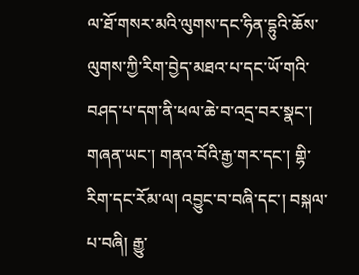ལ་ཐོ་གསར་མའི་ལུགས་དང་ཧིན་དྷུའི་ཆོས་ལུགས་ཀྱི་རིག་བྱེད་མཐའ་པ་དང་ཡོ་གའི་བཤད་པ་དག་ནི་ཕལ་ཆེ་བ་འདྲ་བར་སྣང་། གཞན་ཡང་། གནའ་བོའི་རྒྱ་གར་དང་། གྷི་རིག་དང་རོམ་ལ། འབྱུང་བ་བཞི་དང་། བསྐལ་པ་བཞི། རྒྱུ་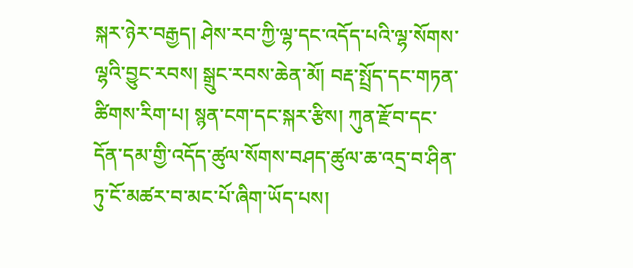སྐར་ཉེར་བརྒྱད། ཤེས་རབ་ཀྱི་ལྷ་དང་འདོད་པའི་ལྷ་སོགས་ལྷའི་བྱུང་རབས། སྒྲུང་རབས་ཆེན་མོ། བརྡ་སྤྲོད་དང་གཏན་ཚིགས་རིག་པ། སྙན་ངག་དང་སྐར་རྩིས། ཀུན་རྫོབ་དང་དོན་དམ་གྱི་འདོད་ཚུལ་སོགས་བཤད་ཚུལ་ཆ་འདྲ་བ་ཤིན་ཏུ་ངོ་མཚར་བ་མང་པོ་ཞིག་ཡོད་པས།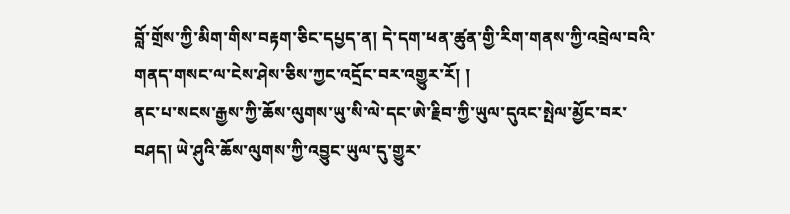བློ་གྲོས་ཀྱི་མིག་གིས་བརྟག་ཅིང་དཔྱད་ན། དེ་དག་ཕན་ཚུན་གྱི་རིག་གནས་ཀྱི་འབྲེལ་བའི་གནད་གསང་ལ་ངེས་ཤེས་ཅིས་ཀྱང་འདྲོང་བར་འགྱུར་རོ། །
ནང་པ་སངས་རྒྱས་ཀྱི་ཆོས་ལུགས་ཡུ་སི་ལེ་དང་ཨེ་རྗིབ་ཀྱི་ཡུལ་དུའང་སྤེལ་མྱོང་བར་བཤད། ཡེ་ཤུའི་ཆོས་ལུགས་ཀྱི་འབྱུང་ཡུལ་དུ་གྱུར་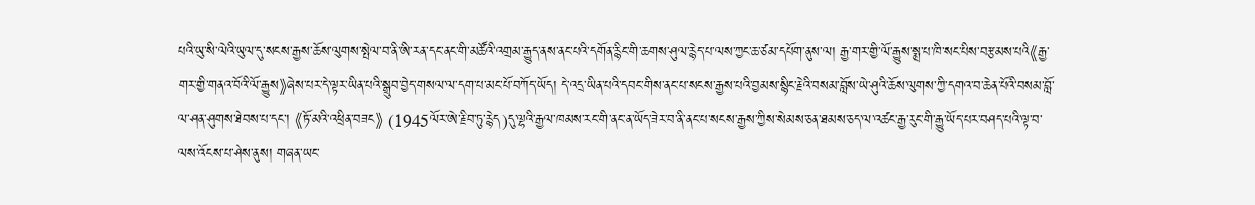པའི་ཡུ་སི་ལེའི་ཡུལ་དུ་སངས་རྒྱས་ཆོས་ལུགས་སྤེལ་བ་ནི་ཨི་རན་དང་ནང་གི་མཚོའི་འགྲམ་རྒྱུད་ནས་ནང་པའི་དགོན་རྙིང་གི་ཆགས་ཤུལ་རྙེད་པ་ལས་ཀྱང་ཆ་ཙམ་དཔོག་ནུས་ལ། རྒྱ་གར་གྱི་ལོ་རྒྱུས་སྨྲ་པ་ཁི་སང་པིས་བརྩམས་པའི《རྒྱ་གར་གྱི་གནའ་བོའི་ལོ་རྒྱུས》ཞེས་པར་དེ་ལྟར་ཡིན་པའི་སྒྲུབ་བྱེད་གསལ་ལ་དག་པ་མང་པོ་བཀོད་ཡོད། དེ་འདྲ་ཡིན་པའི་དབང་གིས་ནང་པ་སངས་རྒྱས་པའི་བྱམས་སྙིང་རྗེའི་བསམ་བློས་ཡེ་ཤུའི་ཆོས་ལུགས་ཀྱི་དགའ་བ་ཆེན་པོའི་བསམ་བློ་ལ་ཤན་ཤུགས་ཐེབས་པ་དང་། 《ཏོ་མའི་འཕྲིན་བཟང》 (1945ལོར་ཨེ་རྗིབ་ཏུ་རྙེད)དུ་ལྷའི་རྒྱལ་ཁམས་རང་གི་ནང་ན་ཡོད་ཟེར་བ་ནི་ནང་པ་སངས་རྒྱས་ཀྱིས་སེམས་ཅན་ཐམས་ཅད་ལ་འཚང་རྒྱ་རུང་གི་རྒྱུ་ཡོད་པར་བཤད་པའི་ལྟ་བ་ལས་འོངས་པ་ཤེས་ནུས། གཞན་ཡང་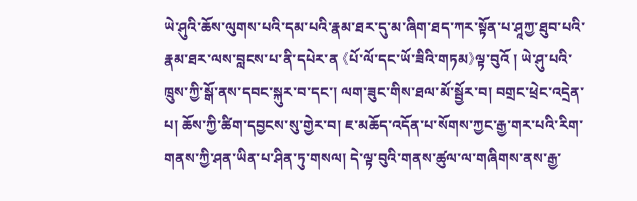ཡེ་ཤུའི་ཆོས་ལུགས་པའི་དམ་པའི་རྣམ་ཐར་དུ་མ་ཞིག་ཐད་ཀར་སྟོན་པ་ཤཱཀྱ་ཐུབ་པའི་རྣམ་ཐར་ལས་བླངས་པ་ནི་དཔེར་ན 《པོ་ལོ་དང་ཡོ་ཟིའི་གཏམ》ལྟ་བུའོ ། ཡེ་ཤུ་པའི་ཁྲུས་ཀྱི་སྒོ་ནས་དབང་སྐུར་བ་དང་། ལག་ཟུང་གིས་ཐལ་མོ་སྦྱོར་བ། བགྲང་ཕྲེང་འདྲེན་པ། ཆོས་ཀྱི་ཚིག་དབྱངས་སུ་གྱེར་བ། ཇ་མཆོད་འདོན་པ་སོགས་ཀྱང་རྒྱ་གར་པའི་རིག་གནས་ཀྱི་ཤན་ཡིན་པ་ཤིན་ཏུ་གསལ། དེ་ལྟ་བུའི་གནས་ཚུལ་ལ་གཞིགས་ནས་རྒྱ་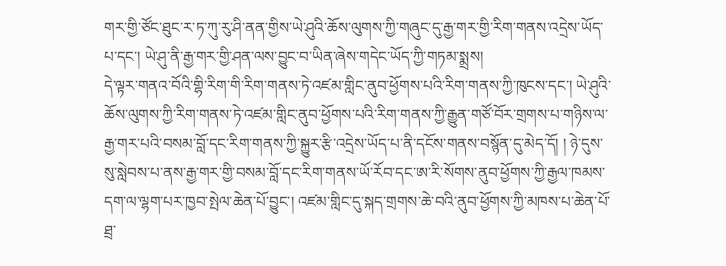གར་གྱི་ཙོང་ཐུང་ར་ཏ་ཀུ་རུ་ཤི་ནན་གྱིས་ཡེ་ཤུའི་ཆོས་ལུགས་ཀྱི་གཞུང་དུ་རྒྱ་གར་གྱི་རིག་གནས་འདྲེས་ཡོད་པ་དང་། ཡེ་ཤུ་ནི་རྒྱ་གར་གྱི་ཤན་ལས་བྱུང་བ་ཡིན་ཞེས་གདེང་ཡོད་ཀྱི་གཏམ་སྨྲས།
དེ་ལྟར་གནའ་བོའི་གྷི་རིག་གི་རིག་གནས་ཏེ་འཛམ་གླིང་ནུབ་ཕྱོགས་པའི་རིག་གནས་ཀྱི་ཁུངས་དང་། ཡེ་ཤུའི་ཆོས་ལུགས་ཀྱི་རིག་གནས་ཏེ་འཛམ་གླིང་ནུབ་ཕྱོགས་པའི་རིག་གནས་ཀྱི་རྒྱུན་གཙོ་བོར་གྲགས་པ་གཉིས་ལ་རྒྱ་གར་པའི་བསམ་བློ་དང་རིག་གནས་ཀྱི་སྐྱུར་རྩི་འདྲེས་ཡོད་པ་ནི་དངོས་གནས་བསྙོན་དུ་མེད་དོ། ། ཉེ་དུས་སུ་སླེབས་པ་ནས་རྒྱ་གར་གྱི་བསམ་བློ་དང་རིག་གནས་ཡོ་རོབ་དང་ཨ་རི་སོགས་ནུབ་ཕྱོགས་ཀྱི་རྒྱལ་ཁམས་དག་ལ་ལྷག་པར་ཁྱབ་སྤེལ་ཆེན་པོ་བྱུང་། འཛམ་གླིང་དུ་སྐད་གྲགས་ཆེ་བའི་ནུབ་ཕྱོགས་ཀྱི་མཁས་པ་ཆེན་པོ་ཐྲ་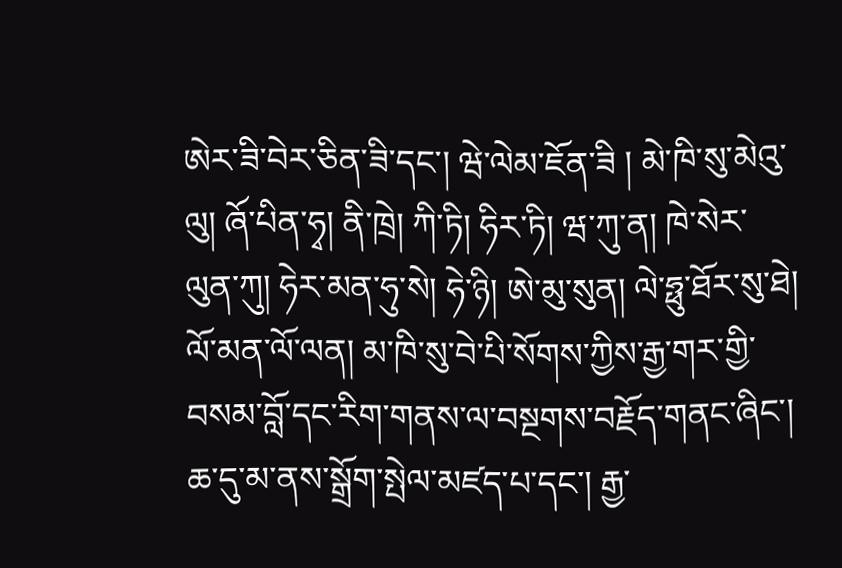ཨེར་ཟི་བེར་ཅིན་ཟི་དང་། ཝེ་ལེམ་ཇོན་ཟི ། མེ་ཁི་སུ་མེའུ་ལུ། ཞོ་པིན་ཧྭ། ནི་ཁྲེ། ཀི་ཏི། ཧིར་ཏི། ཝ་ཀུ་ན། ཁེ་སེར་ལུན་ཀུ། ཧེར་མན་ཧུ་སེ། ཧེ་ཉི། ཨེ་མུ་སུན། ལེ་ཧྥུ་ཐོར་སུ་ཐེ། ལོ་མན་ལོ་ལན། མ་ཁི་སུ་བེ་པི་སོགས་ཀྱིས་རྒྱ་གར་གྱི་བསམ་བློ་དང་རིག་གནས་ལ་བསྔགས་བརྗོད་གནང་ཞིང་། ཆ་དུ་མ་ནས་སྒྲོག་སྤེལ་མཛད་པ་དང་། རྒྱ་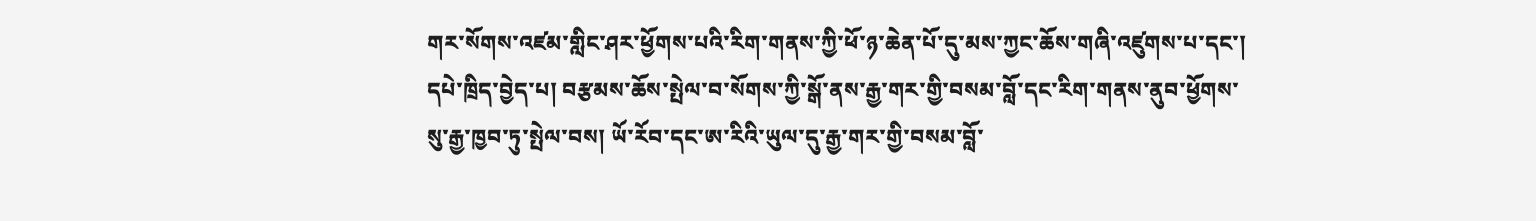གར་སོགས་འཛམ་གླིང་ཤར་ཕྱོགས་པའི་རིག་གནས་ཀྱི་ཕོ་ཉ་ཆེན་པོ་དུ་མས་ཀྱང་ཆོས་གཞི་འཛུགས་པ་དང་། དཔེ་ཁྲིད་བྱེད་པ། བརྩམས་ཆོས་སྤེལ་བ་སོགས་ཀྱི་སྒོ་ནས་རྒྱ་གར་གྱི་བསམ་བློ་དང་རིག་གནས་ནུབ་ཕྱོགས་སུ་རྒྱ་ཁྱབ་ཏུ་སྤེལ་བས། ཡོ་རོབ་དང་ཨ་རིའི་ཡུལ་དུ་རྒྱ་གར་གྱི་བསམ་བློ་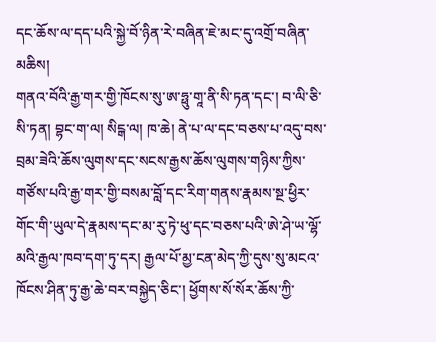དང་ཆོས་ལ་དད་པའི་སྐྱེ་བོ་ཉིན་རེ་བཞིན་ཇེ་མང་དུ་འགྲོ་བཞིན་མཆིས།
གནའ་བོའི་རྒྱ་གར་གྱི་ཁོངས་སུ་ཨ་ཧྥུ་གཱ་ནི་སི་ཏན་དང་། བ་ལི་ཅི་སི་ཏན། བྷང་ག་ལ། སིངྒ་ལ། ཁ་ཆེ། ནེ་པ་ལ་དང་བཅས་པ་འདུ་བས་བྲམ་ཟེའི་ཆོས་ལུགས་དང་སངས་རྒྱས་ཆོས་ལུགས་གཉིས་ཀྱིས་གཙོས་པའི་རྒྱ་གར་གྱི་བསམ་བློ་དང་རིག་གནས་རྣམས་སྔ་ཕྱིར་གོང་གི་ཡུལ་དེ་རྣམས་དང་མ་རུ་ཏེ་ཕུ་དང་བཅས་པའི་ཨེ་ཤེ་ཡ་ལྷོ་མའི་རྒྱལ་ཁབ་དག་ཏུ་དར། རྒྱལ་པོ་མྱ་ངན་མེད་ཀྱི་དུས་སུ་མངའ་ཁོངས་ཤིན་ཏུ་རྒྱ་ཆེ་བར་བསྐྱེད་ཅིང་། ཕྱོགས་སོ་སོར་ཆོས་ཀྱི་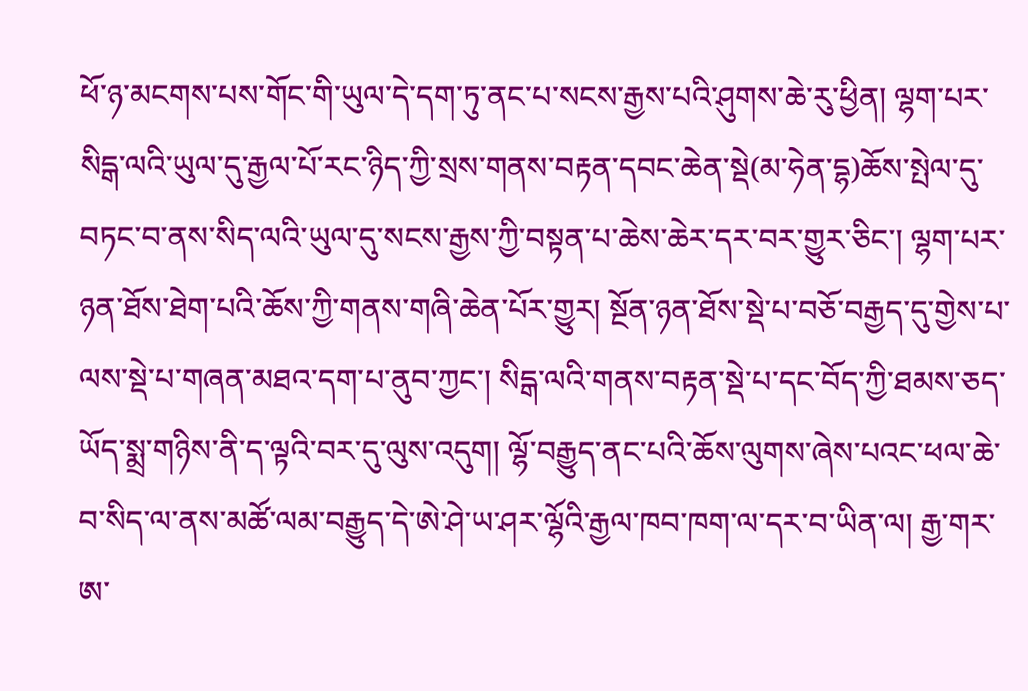ཕོ་ཉ་མངགས་པས་གོང་གི་ཡུལ་དེ་དག་ཏུ་ནང་པ་སངས་རྒྱས་པའི་ཤུགས་ཆེ་རུ་ཕྱིན། ལྷག་པར་སིདྒ་ལའི་ཡུལ་དུ་རྒྱལ་པོ་རང་ཉིད་ཀྱི་སྲས་གནས་བརྟན་དབང་ཆེན་སྡེ(མ་ཧེན་དྷ)ཆོས་སྤེལ་དུ་བཏང་བ་ནས་སིད་ལའི་ཡུལ་དུ་སངས་རྒྱས་ཀྱི་བསྟན་པ་ཆེས་ཆེར་དར་བར་གྱུར་ཅིང་། ལྷག་པར་ཉན་ཐོས་ཐེག་པའི་ཆོས་ཀྱི་གནས་གཞི་ཆེན་པོར་གྱུར། སྔོན་ཉན་ཐོས་སྡེ་པ་བཅོ་བརྒྱད་དུ་གྱེས་པ་ལས་སྡེ་པ་གཞན་མཐའ་དག་པ་ནུབ་ཀྱང་། སིདྒ་ལའི་གནས་བརྟན་སྡེ་པ་དང་བོད་ཀྱི་ཐམས་ཅད་ཡོད་སྨྲ་གཉིས་ནི་ད་ལྟའི་བར་དུ་ལུས་འདུག། ལྷོ་བརྒྱུད་ནང་པའི་ཆོས་ལུགས་ཞེས་པའང་ཕལ་ཆེ་བ་སིད་ལ་ནས་མཚོ་ལམ་བརྒྱུད་དེ་ཨེ་ཤེ་ཡ་ཤར་ལྷོའི་རྒྱལ་ཁབ་ཁག་ལ་དར་བ་ཡིན་ལ། རྒྱ་གར་ཨ་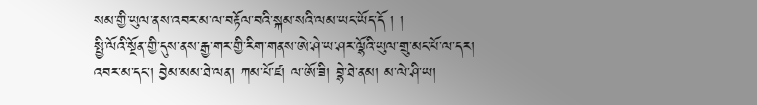སམ་གྱི་ཡུལ་ནས་འབར་མ་ལ་བརྟོལ་བའི་སྐམ་སའི་ལམ་ཡང་ཡོད་དོ ། །
སྤྱི་ལོའི་སྔོན་གྱི་དུས་ནས་རྒྱ་གར་གྱི་རིག་གནས་ཨེ་ཤེ་ཡ་ཤར་ལྷོའི་ཡུལ་གྲུ་མང་པོ་ལ་དར། འབར་མ་དང་། བྱེམ་མམ་ཐེ་ལན། ཀམ་པོ་ཛ། ལ་ཨོ་ཟི། བྷེ་ཐེ་ནམ། མ་ལེ་ཤི་ཡ།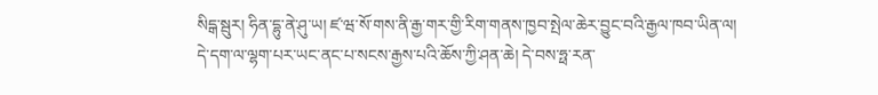སིདྒ་སྦུར། ཧིན་དྷུ་ནེ་ཤུ་ཡ། ཛ་ཝ་སོ་གས་ནི་རྒྱ་གར་གྱི་རིག་གནས་ཁྱབ་སྤེལ་ཆེར་བྱུང་བའི་རྒྱལ་ཁབ་ཡིན་ལ། དེ་དག་ལ་ལྷག་པར་ཡང་ནང་པ་སངས་རྒྱས་པའི་ཆོས་ཀྱི་ཤན་ཆེ། དེ་བས་ཧྥ་རན་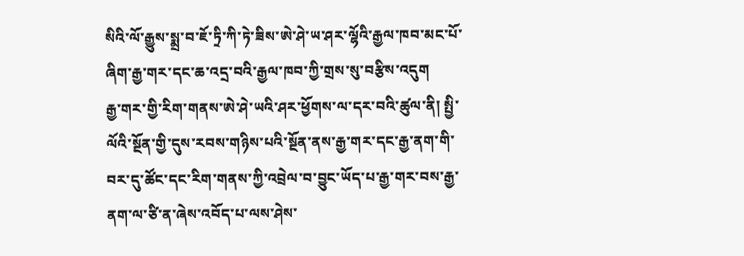སིའི་ལོ་རྒྱུས་སྨྲ་བ་ཇོ་ཏྲི་ཀི་ཏེ་ཟིས་ཨེ་ཤེ་ཡ་ཤར་ལྷོའི་རྒྱལ་ཁབ་མང་པོ་ཞིག་རྒྱ་གར་དང་ཆ་འདྲ་བའི་རྒྱལ་ཁབ་ཀྱི་གྲས་སུ་བརྩིས་འདུག
རྒྱ་གར་གྱི་རིག་གནས་ཨེ་ཤེ་ཡའི་ཤར་ཕྱོགས་ལ་དར་བའི་ཚུལ་ནི། སྤྱི་ལོའི་སྔོན་གྱི་དུས་རབས་གཉིས་པའི་སྔོན་ནས་རྒྱ་གར་དང་རྒྱ་ནག་གི་བར་དུ་ཚོང་དང་རིག་གནས་ཀྱི་འབྲེལ་བ་བྱུང་ཡོད་པ་རྒྱ་གར་བས་རྒྱ་ནག་ལ་ཙི་ན་ཞེས་འབོད་པ་ལས་ཤེས་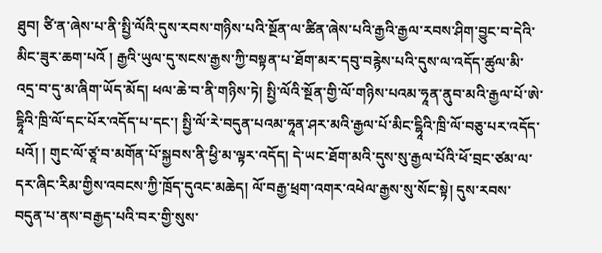ཐུབ། ཙི་ན་ཞེས་པ་ནི་སྤྱི་ལོའི་དུས་རབས་གཉིས་པའི་སྔོན་ལ་ཚིན་ཞེས་པའི་རྒྱའི་རྒྱལ་རབས་ཤིག་བྱུང་བ་དེའི་མིང་ཟུར་ཆག་པའོ ། རྒྱའི་ཡུལ་དུ་སངས་རྒྱས་ཀྱི་བསྟན་པ་ཐོག་མར་དབུ་བརྙེས་པའི་དུས་ལ་འདོད་ཚུལ་མི་འདྲ་བ་དུ་མ་ཞིག་ཡོད་མོད། ཕལ་ཆེ་བ་ནི་གཉིས་ཏེ། སྤྱི་ལོའི་སྔོན་གྱི་ལོ་གཉིས་པའམ་ཧཱན་ནུབ་མའི་རྒྱལ་པོ་ཨེ་དྷཱིའི་ཁྲི་ལོ་དང་པོར་འདོད་པ་དང་། སྤྱི་ལོ་རེ་བདུན་པའམ་ཧཱན་ཤར་མའི་རྒྱལ་པོ་མིང་ངྷཱིའི་ཁྲི་ལོ་བཅུ་པར་འདོད་པའོ། ། གུང་ལོ་ཙཱ་བ་མགོན་པོ་སྐྱབས་ནི་ཕྱི་མ་ལྟར་འདོད། དེ་ཡང་ཐོག་མའི་དུས་སུ་རྒྱལ་པོའི་ཕོ་བྲང་ཙམ་ལ་དར་ཞིང་རིམ་གྱིས་འབངས་ཀྱི་ཁྲོད་དུའང་མཆེད། ལོ་བརྒྱ་ཕྲག་འགར་འཕེལ་རྒྱས་སུ་སོང་སྟེ། དུས་རབས་བདུན་པ་ནས་བརྒྱད་པའི་བར་གྱི་སུས་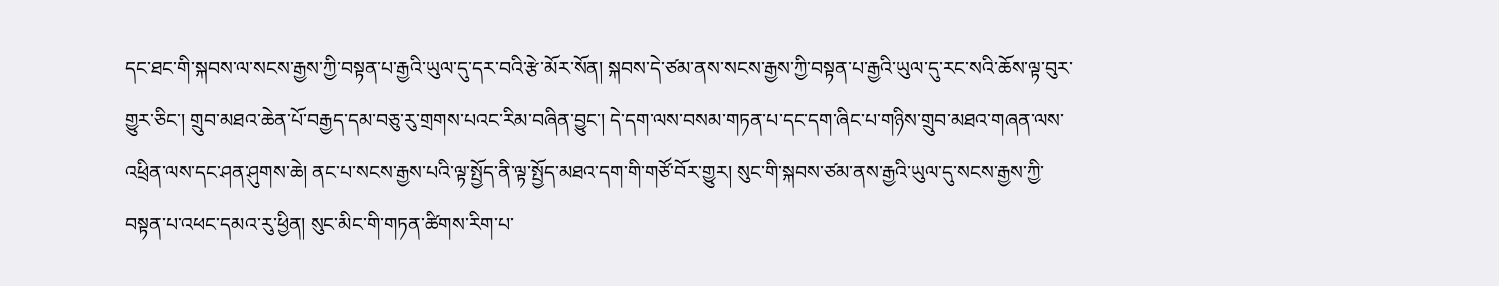དང་ཐང་གི་སྐབས་ལ་སངས་རྒྱས་ཀྱི་བསྟན་པ་རྒྱའི་ཡུལ་དུ་དར་བའི་རྩེ་མོར་སོན། སྐབས་དེ་ཙམ་ནས་སངས་རྒྱས་ཀྱི་བསྟན་པ་རྒྱའི་ཡུལ་དུ་རང་སའི་ཆོས་ལྟ་བུར་གྱུར་ཅིང་། གྲུབ་མཐའ་ཆེན་པོ་བརྒྱད་དམ་བཅུ་རུ་གྲགས་པའང་རིམ་བཞིན་བྱུང་། དེ་དག་ལས་བསམ་གཏན་པ་དང་དག་ཞིང་པ་གཉིས་གྲུབ་མཐའ་གཞན་ལས་འཕྲིན་ལས་དང་ཤན་ཤུགས་ཆེ། ནང་པ་སངས་རྒྱས་པའི་ལྟ་སྤྱོད་ནི་ལྟ་སྤྱོད་མཐའ་དག་གི་གཙོ་བོར་གྱུར། སུང་གི་སྐབས་ཙམ་ནས་རྒྱའི་ཡུལ་དུ་སངས་རྒྱས་ཀྱི་བསྟན་པ་འཕང་དམའ་རུ་ཕྱིན། སུང་མིང་གི་གཏན་ཚིགས་རིག་པ་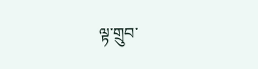ལྟ་གྲུབ་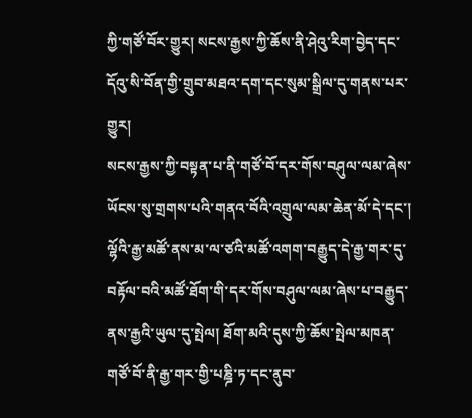ཀྱི་གཙོ་བོར་གྱུར། སངས་རྒྱས་ཀྱི་ཆོས་ནི་ཤེའུ་རིག་བྱེད་དང་དོའུ་སི་བོན་གྱི་གྲུབ་མཐའ་དག་དང་སུམ་སྒྲིལ་དུ་གནས་པར་གྱུར།
སངས་རྒྱས་ཀྱི་བསྟན་པ་ནི་གཙོ་བོ་དར་གོས་བཤུལ་ལམ་ཞེས་ཡོངས་སུ་གྲགས་པའི་གནའ་བོའི་འགྲུལ་ལམ་ཆེན་མོ་དེ་དང་། ལྷོའི་རྒྱ་མཚོ་ནས་མ་ལ་ཙའི་མཚོ་འགག་བརྒྱུད་དེ་རྒྱ་གར་དུ་བརྟོལ་བའི་མཚོ་ཐོག་གི་དར་གོས་བཤུལ་ལམ་ཞེས་པ་བརྒྱུད་ནས་རྒྱའི་ཡུལ་དུ་སྤེལ། ཐོག་མའི་དུས་ཀྱི་ཆོས་སྤེལ་མཁན་གཙོ་བོ་ནི་རྒྱ་གར་གྱི་པཎྜི་ཏ་དང་ནུབ་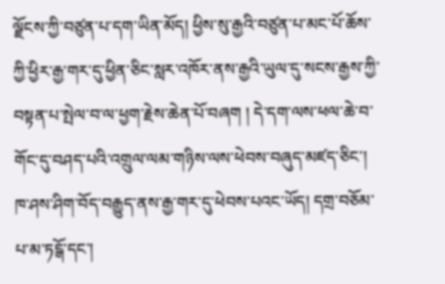ལྗོངས་ཀྱི་བཙུན་པ་དག་ཡིན་མོད། ཕྱིས་སུ་རྒྱའི་བཙུན་པ་མང་པོ་ཆོས་ཀྱི་ཕྱིར་རྒྱ་གར་དུ་ཕྱིན་ཅིང་སླར་འཁོར་ནས་རྒྱའི་ཡུལ་དུ་སངས་རྒྱས་ཀྱི་བསྟན་པ་སྤེལ་བ་ལ་ཕྱག་རྗེས་ཆེན་པོ་བཞག ། དེ་དག་ལས་ཕལ་ཆེ་བ་གོང་དུ་བཤད་པའི་འགྲུལ་ལམ་གཉིས་ལས་ཕེབས་བཞུད་མཛད་ཅིང་། ཁ་ཤས་ཤིག་བོད་བརྒྱུད་ནས་རྒྱ་གར་དུ་ཕེབས་པའང་ཡོད། དགྲ་བཅོམ་པ་མ་ཏངྒོ་དང་།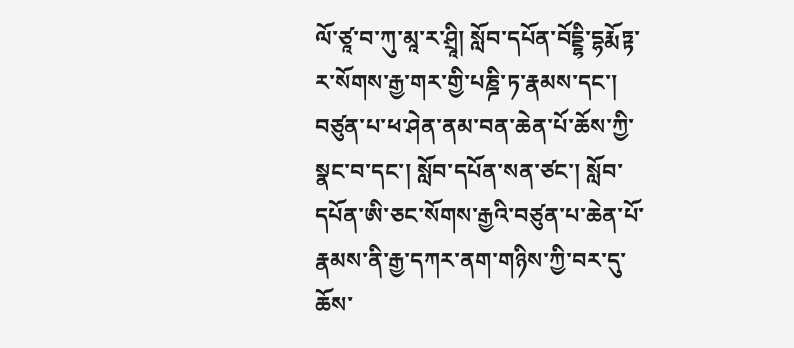ལོ་ཙཱ་བ་ཀུ་མཱ་ར་ཤྲཱི། སློབ་དཔོན་བོདྔྷི་དྷརྨོཏྟ་ར་སོགས་རྒྱ་གར་གྱི་པཎྜི་ཏ་རྣམས་དང་། བཙུན་པ་ཕ་ཤེན་ནམ་བན་ཆེན་པོ་ཆོས་ཀྱི་སྣང་བ་དང་། སློབ་དཔོན་སན་ཙང་། སློབ་དཔོན་ཨི་ཅང་སོགས་རྒྱའི་བཙུན་པ་ཆེན་པོ་རྣམས་ནི་རྒྱ་དཀར་ནག་གཉིས་ཀྱི་བར་དུ་ཆོས་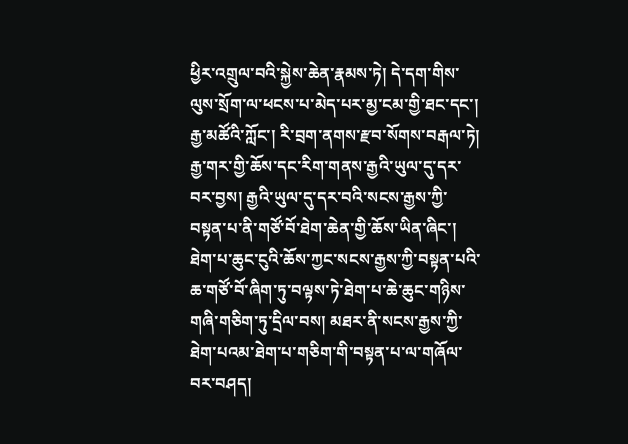ཕྱིར་འགྲུལ་བའི་སྐྱེས་ཆེན་རྣམས་ཏེ། དེ་དག་གིས་ལུས་སྲོག་ལ་ཕངས་པ་མེད་པར་མྱ་ངམ་གྱི་ཐང་དང་། རྒྱ་མཚོའི་ཀློང་། རི་བྲག་ནགས་རྫབ་སོགས་བརྒལ་ཏེ། རྒྱ་གར་གྱི་ཆོས་དང་རིག་གནས་རྒྱའི་ཡུལ་དུ་དར་བར་བྱས། རྒྱའི་ཡུལ་དུ་དར་བའི་སངས་རྒྱས་ཀྱི་བསྟན་པ་ནི་གཙོ་བོ་ཐེག་ཆེན་གྱི་ཆོས་ཡིན་ཞིང་། ཐེག་པ་ཆུང་ངུའི་ཆོས་ཀྱང་སངས་རྒྱས་ཀྱི་བསྟན་པའི་ཆ་གཙོ་བོ་ཞིག་ཏུ་བལྟས་ཏེ་ཐེག་པ་ཆེ་ཆུང་གཉིས་གཞི་གཅིག་ཏུ་དྲིལ་བས། མཐར་ནི་སངས་རྒྱས་ཀྱི་ཐེག་པའམ་ཐེག་པ་གཅིག་གི་བསྟན་པ་ལ་གཞོལ་བར་བཤད།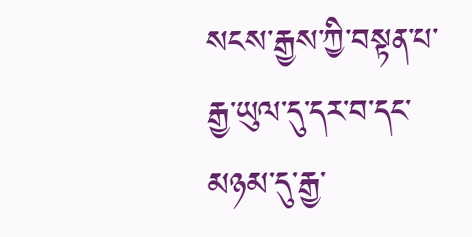སངས་རྒྱས་ཀྱི་བསྟན་པ་རྒྱ་ཡུལ་དུ་དར་བ་དང་མཉམ་དུ་རྒྱ་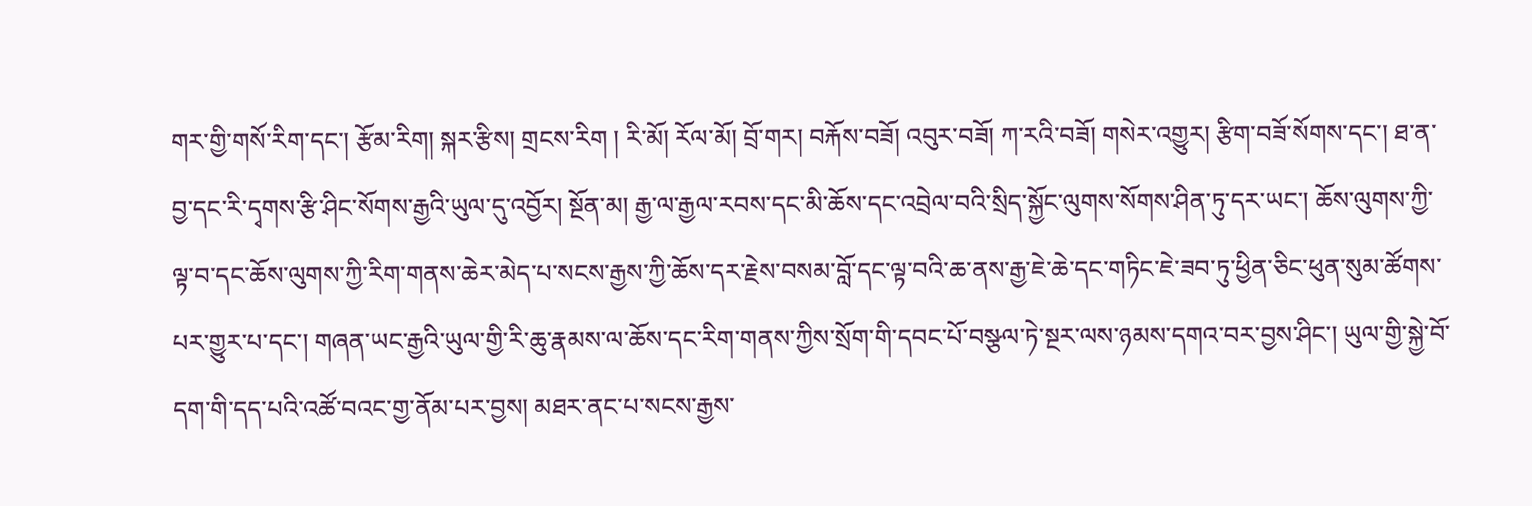གར་གྱི་གསོ་རིག་དང་། རྩོམ་རིག། སྐར་རྩིས། གྲངས་རིག ། རི་མོ། རོལ་མོ། བྲོ་གར། བརྐོས་བཟོ། འབུར་བཟོ། ཀ་རའི་བཟོ། གསེར་འགྱུར། རྩིག་བཟོ་སོགས་དང་། ཐ་ན་བྱ་དང་རི་དྭགས་རྩི་ཤིང་སོགས་རྒྱའི་ཡུལ་དུ་འབྱོར། སྔོན་མ། རྒྱ་ལ་རྒྱལ་རབས་དང་མི་ཆོས་དང་འབྲེལ་བའི་སྲིད་སྐྱོང་ལུགས་སོགས་ཤིན་ཏུ་དར་ཡང་། ཆོས་ལུགས་ཀྱི་ལྟ་བ་དང་ཆོས་ལུགས་ཀྱི་རིག་གནས་ཆེར་མེད་པ་སངས་རྒྱས་ཀྱི་ཆོས་དར་རྗེས་བསམ་བློ་དང་ལྟ་བའི་ཆ་ནས་རྒྱ་ཇེ་ཆེ་དང་གཏིང་ཇེ་ཟབ་ཏུ་ཕྱིན་ཅིང་ཕུན་སུམ་ཚོགས་པར་གྱུར་པ་དང་། གཞན་ཡང་རྒྱའི་ཡུལ་གྱི་རི་ཆུ་རྣམས་ལ་ཆོས་དང་རིག་གནས་ཀྱིས་སྲོག་གི་དབང་པོ་བསྩལ་ཏེ་སྔར་ལས་ཉམས་དགའ་བར་བྱས་ཤིང་། ཡུལ་གྱི་སྐྱེ་བོ་དག་གི་དད་པའི་འཚོ་བའང་གྱ་ནོམ་པར་བྱས། མཐར་ནང་པ་སངས་རྒྱས་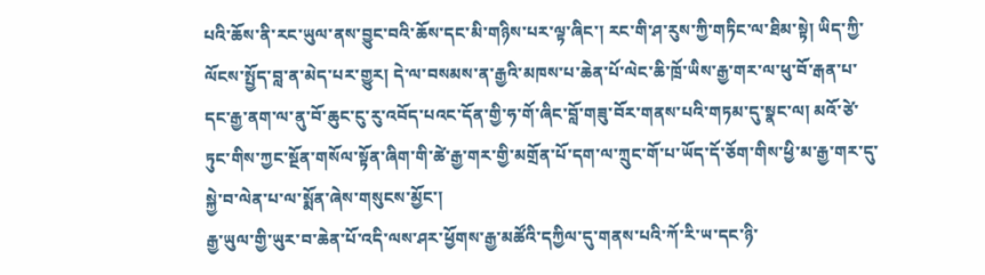པའི་ཆོས་ནི་རང་ཡུལ་ནས་བྱུང་བའི་ཆོས་དང་མི་གཉིས་པར་ལྟ་ཞིང་། རང་གི་ཤ་རུས་ཀྱི་གཏིང་ལ་ཐིམ་སྟེ། ཡིད་ཀྱི་ལོངས་སྤྱོད་བླ་ན་མེད་པར་གྱུར། དེ་ལ་བསམས་ན་རྒྱའི་མཁས་པ་ཆེན་པོ་ལེང་ཆི་ཁྲོ་ཡིས་རྒྱ་གར་ལ་ཕུ་བོ་རྒན་པ་དང་རྒྱ་ནག་ལ་ནུ་བོ་ཆུང་ངུ་རུ་འབོད་པའང་དོན་གྱི་ཧ་གོ་ཞིང་བློ་གཟུ་བོར་གནས་པའི་གཏམ་དུ་སྣང་ལ། མའོ་ཙེ་ཏུང་གིས་ཀྱང་སྔོན་གསོལ་སྟོན་ཞིག་གི་ཚེ་རྒྱ་གར་གྱི་མགྲོན་པོ་དག་ལ་ཀྲུང་གོ་པ་ཡོད་དོ་ཅོག་གིས་ཕྱི་མ་རྒྱ་གར་དུ་སྐྱེ་བ་ལེན་པ་ལ་སྨོན་ཞེས་གསུངས་མྱོང་།
རྒྱ་ཡུལ་གྱི་ཡུར་བ་ཆེན་པོ་འདི་ལས་ཤར་ཕྱོགས་རྒྱ་མཚོའི་དཀྱིལ་དུ་གནས་པའི་ཀོ་རི་ཡ་དང་ཉི་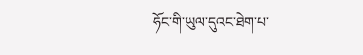ཧོང་གི་ཡུལ་དུའང་ཐེག་པ་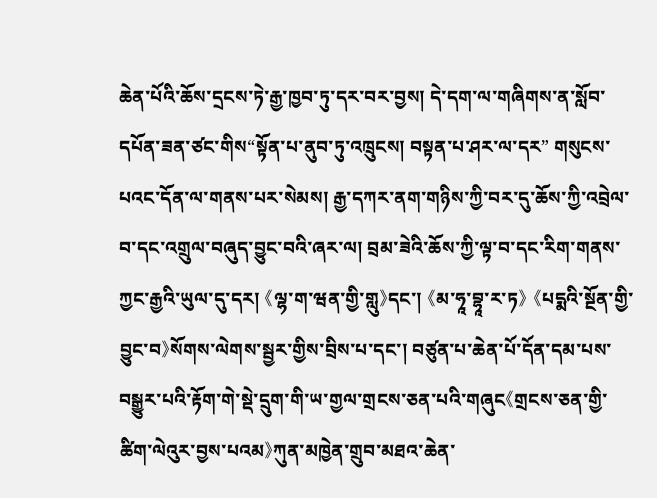ཆེན་པོའི་ཆོས་དྲངས་ཏེ་རྒྱ་ཁྱབ་ཏུ་དར་བར་བྱས། དེ་དག་ལ་གཞིགས་ན་སློབ་དཔོན་ཟན་ཙང་གིས“སྟོན་པ་ནུབ་ཏུ་འཁྲུངས། བསྟན་པ་ཤར་ལ་དར” གསུངས་པའང་དོན་ལ་གནས་པར་སེམས། རྒྱ་དཀར་ནག་གཉིས་ཀྱི་བར་དུ་ཆོས་ཀྱི་འབྲེལ་བ་དང་འགྲུལ་བཞུད་བྱུང་བའི་ཞར་ལ། བྲམ་ཟེའི་ཆོས་ཀྱི་ལྟ་བ་དང་རིག་གནས་ཀྱང་རྒྱའི་ཡུལ་དུ་དར། 《ལྷ་ག་ཝན་གྱི་གླུ》དང་། 《མ་ཧཱ་བྷཱ་ར་ཏ》 《པདྨའི་སྔོན་གྱི་བྱུང་བ》སོགས་ལེགས་སྦྱར་གྱིས་བྲིས་པ་དང་། བཙུན་པ་ཆེན་པོ་དོན་དམ་པས་བསྒྱུར་པའི་རྟོག་གེ་སྡེ་དྲུག་གི་ཡ་གྱལ་གྲངས་ཅན་པའི་གཞུང《གྲངས་ཅན་གྱི་ཚིག་ལེའུར་བྱས་པའམ》ཀུན་མཁྱེན་གྲུབ་མཐའ་ཆེན་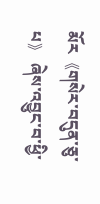མོར《གསེར་བདུན་ཅུ་པ》 ཞེས་འབྱུང་བ་ཕྱི་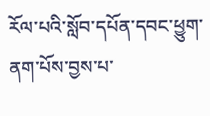རོལ་པའི་སློབ་དཔོན་དབང་ཕྱུག་ནག་པོས་བྱས་པ་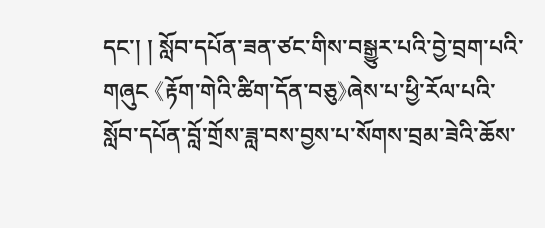དང་། ། སློབ་དཔོན་ཟན་ཙང་གིས་བསྒྱུར་པའི་བྱེ་བྲག་པའི་གཞུང 《རྟོག་གེའི་ཚིག་དོན་བཅུ》ཞེས་པ་ཕྱི་རོལ་པའི་སློབ་དཔོན་བློ་གྲོས་ཟླ་བས་བྱས་པ་སོགས་བྲམ་ཟེའི་ཆོས་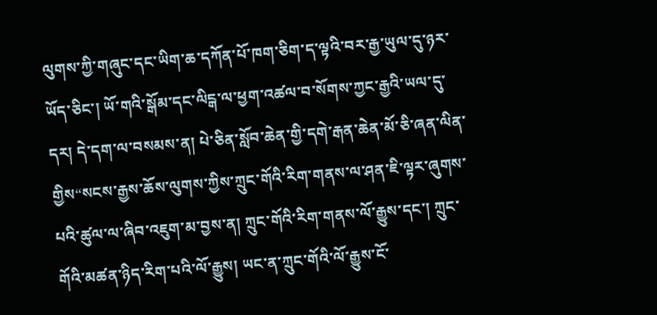ལུགས་ཀྱི་གཞུང་དང་ཡིག་ཆ་དཀོན་པོ་ཁག་ཅིག་ད་ལྟའི་བར་རྒྱ་ཡུལ་དུ་ཉར་ཡོད་ཅིང་། ཡོ་གའི་སྒོམ་དང་ལིངྒ་ལ་ཕྱག་འཚལ་བ་སོགས་ཀྱང་རྒྱའི་ཡལ་དུ་དར། དེ་དག་ལ་བསམས་ན། པེ་ཅིན་སློབ་ཆེན་གྱི་དགེ་རྒན་ཆེན་མོ་ཅི་ཞན་ལིན་གྱིས“སངས་རྒྱས་ཆོས་ལུགས་ཀྱིས་ཀྲུང་གོའི་རིག་གནས་ལ་ཤན་ཇི་ལྟར་ཞུགས་པའི་ཚུལ་ལ་ཞིབ་འཇུག་མ་བྱས་ན། ཀྲུང་གོའི་རིག་གནས་ལོ་རྒྱུས་དང་། ཀྲུང་གོའི་མཚན་ཉིད་རིག་པའི་ལོ་རྒྱུས། ཡང་ན་ཀྲུང་གོའི་ལོ་རྒྱུས་ངོ་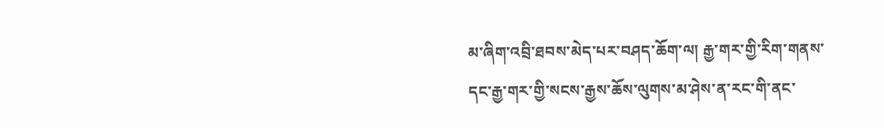མ་ཞིག་འབྲི་ཐབས་མེད་པར་བཤད་ཆོག་ལ། རྒྱ་གར་གྱི་རིག་གནས་དང་རྒྱ་གར་གྱི་སངས་རྒྱས་ཆོས་ལུགས་མ་ཤེས་ན་རང་གི་ནང་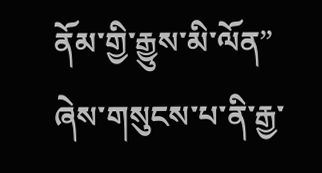ནོམ་གྱི་རྒྱུས་མི་ལོན” ཞེས་གསུངས་པ་ནི་རྒྱ་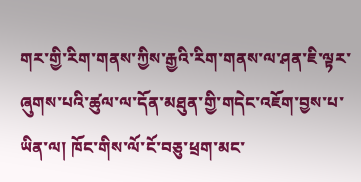གར་གྱི་རིག་གནས་ཀྱིས་རྒྱའི་རིག་གནས་ལ་ཤན་ཇི་ལྟར་ཞུགས་པའི་ཚུལ་ལ་དོན་མཐུན་གྱི་གདེང་འཇོག་བྱས་པ་ཡིན་ལ། ཁོང་གིས་ལོ་ངོ་བཅུ་ཕྲག་མང་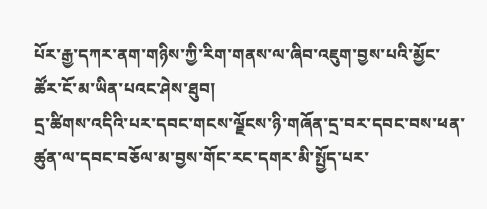པོར་རྒྱ་དཀར་ནག་གཉིས་ཀྱི་རིག་གནས་ལ་ཞིབ་འཇུག་བྱས་པའི་མྱོང་ཚོར་ངོ་མ་ཡིན་པའང་ཤེས་ཐུབ།
དྲ་ཚིགས་འདིའི་པར་དབང་གངས་ལྗོངས་ཉི་གཞོན་དྲ་བར་དབང་བས་ཕན་ཚུན་ལ་དབང་བཅོལ་མ་བྱས་གོང་རང་དགར་མི་སྤྱོད་པར་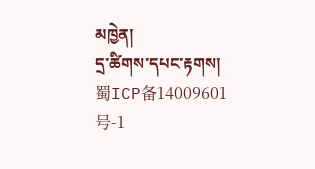མཁྱེན།
དྲ་ཚིགས་དཔང་རྟགས། 蜀ICP备14009601号-1